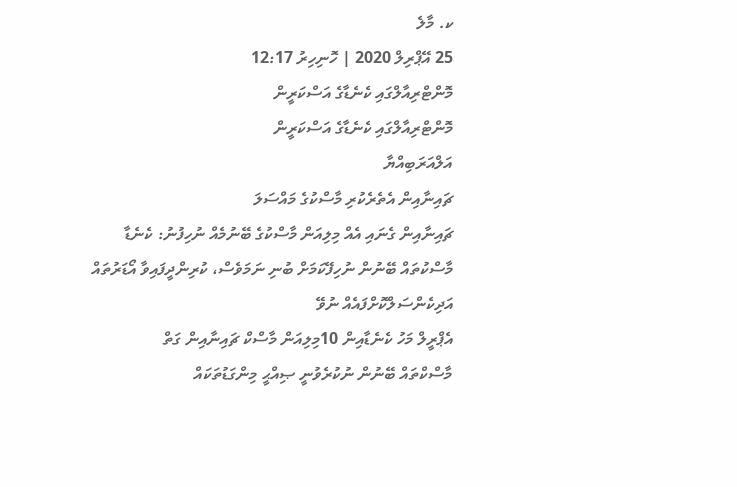ކ. މާލެ
25 އޭޕްރިލް 2020 | ހޮނިހިރު 12:17
މޮންޓްރިއާލްގައި ކެނެޑާގެ އަސްކަރީން
މޮންޓްރިއާލްގައި ކެނެޑާގެ އަސްކަރީން
އަލްއަރަބިއްޔާ
ޗައިނާއިން އެތެރެކުރި މާސްކުގެ މައްސަލަ
ޗައިނާއިން ގެނައި އެއް މިލިއަން މާސްކުގެ ބޭނުމެއް ނުހިފުނު: ކެނެޑާ
މާސްކުތައް ބޭނުން ނުހިފޭކަމަށް ބުނި ނަމަވެސް، ކުރިންދީފައިވާ އޯޑަރުތައް އަދިކެންސަލްކޮށްފައެއް ނުވޭ
އެޕްރީލް މަހު ކެނެޑާއިން 10މިލިއަން މާސްކް ޗައިނާއިން ގަތް
މާސްކްތައް ބޭނުން ނުކުރެވުނީ ޞިއްޙީ މިންގަޑުތަކައް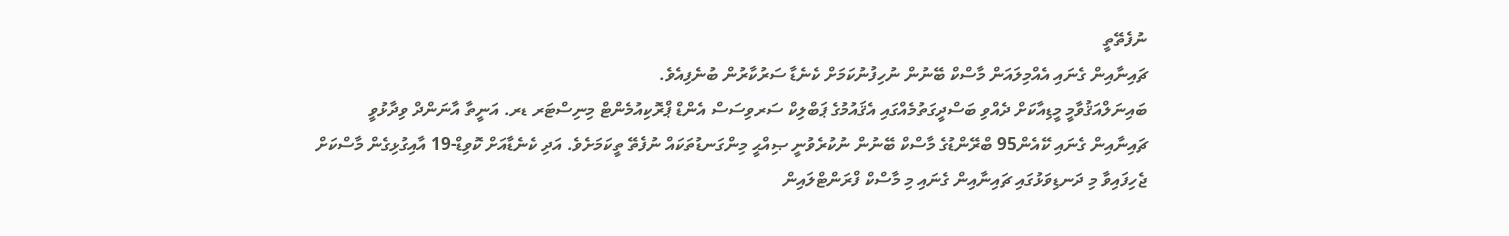ނުފެތޭތީ
ޗައިނާއިން ގެނައި އެއްމިލައަން މާސްކް ބޭނުން ނުހިފުނުކަމަށް ކެނެޑާ ސަރުކާރުން ބުނެފިއެވެ.
ބައިނަލްއަޤުވާމީ މީޑިއާކަށް ދެއްވި ބަސްދީގަތުމެއްގައި އެޤައުމުގެ ޕަބްލިކް ސަރވިސަސް އެންޑް ޕްރޮކިއުމެންޓް މިނިސްޓަރ ޑރ. އަނީތާ އާނަންދް ވިދާޅުވީ ޗައިނާއިން ގެނައި ކޭއެން95 ބްރޭންޑުގެ މާސްކް ބޭނުން ނުކުރެވުނީ ޞިއްޙީ މިންގަނޑުތަކައް ނުފެތޭ ތީކަމަށެވެ. އަދި ކެނެޑާއަށް ކޮވިޑް-19 އާއިގުޅިގެން މާސްކަށް ޖެހިފައިވާ މި ދަނޑިވަޅުގައި ޗައިނާއިން ގެނައި މި މާސްކް ފްރަންޓްލައިން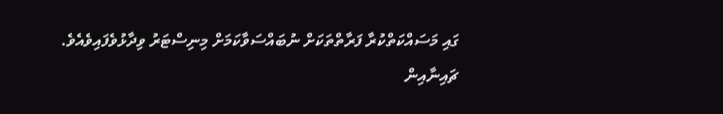ގައި މަސައްކަތްކުރާ ފަރާތްތަކަށް ނުބައްސަވާކަމަށް މިނިސްޓަރު ވިދާޅުވެފައިވެއެވެ.
ޗައިނާއިން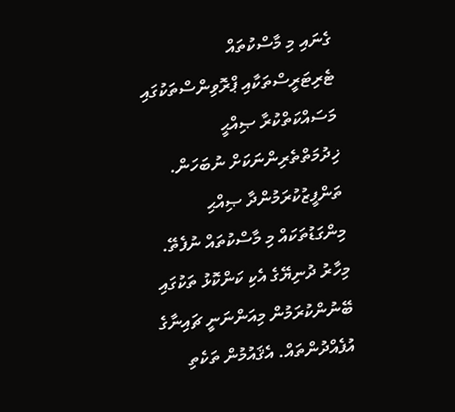ގެނައި މި މާސްކުތައް ޓެރިޓަރީސްތަކާއި ޕްރޮވިންސްތަކުގައި މަސައްކަތްކުރާ ޞިއްޙީ ޚިދުމަތްތެރިންނަކަށް ނުބަހަން. ތަންފީޒުކުރަމުންދާ ޞިއްޙި މިންގަޑުތަކައް މި މާސްކުތައް ނުފެތޭ. މިހާރު ދުނިޔޭގެ އެކި ކަންކޮޅު ތަކުގައި ބޭނުންކުރަމުން މިއަންނަނީ ޗައިނާގެ އުފެއްދުންތައް. އެޤައުމުން ތަކެތި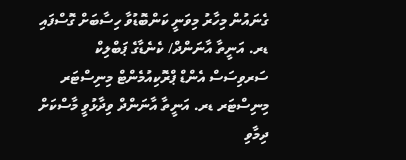ގެނައުން މިހާރު މިވަނީ ކަންބޮޑުވާ ހިސާބަށް ގޮސްފައި
ޑރ. އަނީތާ އާނަންދް/ ކެނެޑާގެ ޕަބްލިކް ސަރވިސަސް އެންޑް ޕްރޮކިއުމެންޓް މިނިސްޓަރ
މިނިސްޓަރ ޑރ. އަނީތާ އާނަންދް ވިދާޅުވީ މާސްކަށް ދިމާވި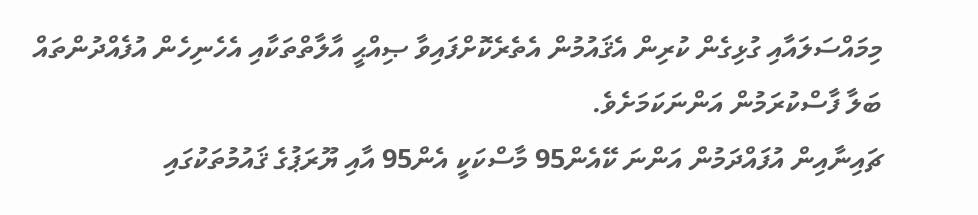މިމައްސަލައާއި ގުޅިގެން ކުރިން އެޤައުމުން އެތެރެކޮށްފައިވާ ޞިއްޙީ އާލާތްތަކާއި އެހެނިހެން އުފެއްދުންތައް ބަލާ ފާސްކުރަމުން އަންނަކަމަށެވެ.
ޗައިނާއިން އުފައްދަމުން އަންނަ ކޭއެން95 މާސްކަކީ އެން95 އާއި ޔޫރަޕުގެ ޤައުމުތަކުގައި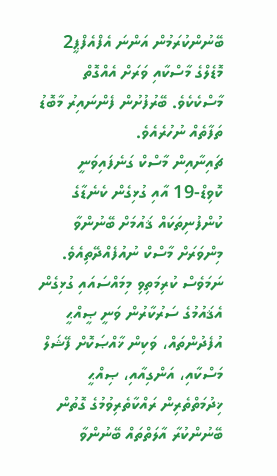ބޭނުންކުރަމުން އަންނަ އެފްއެފްޕީ2 މޮޑެލްގެ މާސްކާއި ވަރަށް އެއްގޮތް މާސްކެކެވެ. ބޭރުފުށުން ފެންނައިރު މާބޮޑު ތަފާތެއް ނުހުރެއެވެ.
ޗައިނާއިން މާސްކް ގަނެފައިވަނީ ކޮވިޑް-19 އާއި ގުޅިގެން ކެނެޑާގެ ކުންފުނިތަކައް ޤައުމަށް ބޭނުންވާ މިންވަރަށް މާސްކް ނުއުފެއްދޭތިއެވެ. ނަމަވެސް ކުރިމަތިވި މިމައްސައައި ގުޅިގެން އެޤައުމުގެ ސަރުކާރުން ވަނީ ޞީއްޙީ އުފެދުންތައް، ވަކިން ޚާއްޞަކޮށް ފޭޝަލް މަސްކާއި، އަންގިއާއި، ޞިއްޙީ ޚިދުމަތްތެރިން ރައްކާތެރިވުމުގެ ގޮތުން ބޭނުންކުރާ އާލަތްތައް ބޭނުންވާ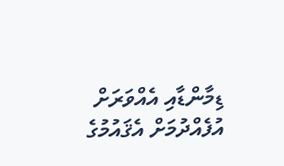ޑިމާންޑާއި އެއްވަރަށް އުފެއްދުމަށް އެޤައުމުގެ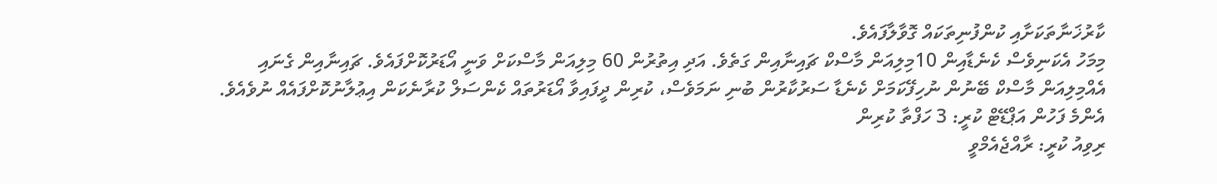ކާރުޚަނާތަކަށާއި ކުންފުނިތަކައް ގޮވާލާފައެވެ.
މިމަހު އެކަނިވެސް ކެނެޑާއިން 10މިލިއަން މާސްކް ޗައިނާއިން ގަތެވެ. އަދި އިތުރުން 60 މިލިއަން މާސްކަށް ވަނީ އޯޑަރުކޮށްފައެވެ. ޗައިނާއިން ގެނައި އެއްމިލިއަން މާސްކް ބޭނުން ނުހިފޭކަމަށް ކެނެޑާ ސަރުކާރުން ބުނި ނަމަވެސް، ކުރިން ދީފައިވާ އޯޑަރުތައް ކެންސަލް ކުރާނެކަން އިޢުލާނުކޮށްފައެއް ނުވެއެވެ.
އެންމެ ފަހުން އަޕްޑޭޓް ކުރީ: 3 ހަފްތާ ކުރިން
ރިވިއު ކުރީ: ރާއްޖެއެމްވީ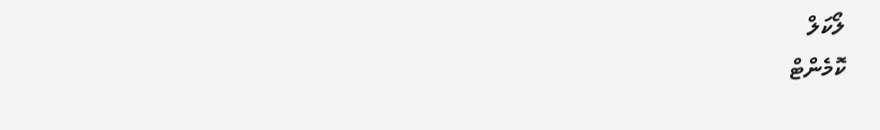ލޯކަލް
ކޮމެންޓް